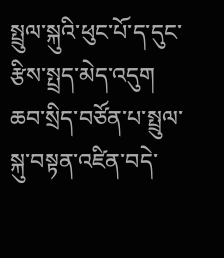སྤྲུལ་སྐུའི་ཕུང་པོ་ད་དུང་རྩིས་སྤྲད་མེད་འདུག
ཆབ་སྲིད་བཙོན་པ་སྤྲུལ་སྐུ་བསྟན་འཛིན་བདེ་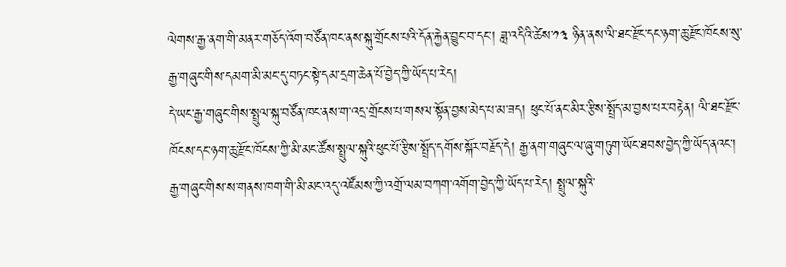ལེགས་རྒྱ་ནག་གི་མནར་གཅོད་འོག་བཙོན་ཁང་ནས་སྐུ་གྲོངས་པའི་དོན་རྐྱེན་བྱུང་བ་དང་། ཟླ་འདིའི་ཚེས་༡༣ ཉིན་ནས་ལི་ཐང་རྫོང་དང་ཉག་ཆུ་རྫོང་ཁོངས་སུ་རྒྱ་གཞུང་གིས་དམག་མི་མང་དུ་བཏང་སྟེ་དམ་དྲག་ཆེན་པོ་བྱེད་ཀྱི་ཡོད་པ་རེད།
དེ་ཡང་རྒྱ་གཞུང་གིས་སྤྲུལ་སྐུ་བཙོན་ཁང་ནས་ག་འདྲ་གྲོངས་པ་གསལ་སྟོན་བྱས་མེད་པ་མ་ཟད། ཕུང་པོ་ནང་མིར་རྩིས་སྤྲོད་མ་བྱས་པར་བརྟེན། ལི་ཐང་རྫོང་ཁོངས་དང་ཉག་ཆུ་རྫོང་ཁོངས་ཀྱི་མི་མང་ཚོས་སྤྲུལ་སྐུའི་ཕུང་པོ་རྩིས་སྤྲོད་དགོས་སྐོར་བརྗོད་དེ། རྒྱ་ནག་གཞུང་ལ་ཞུ་གཏུག་ཡོང་ཐབས་བྱེད་ཀྱི་ཡོད་ནའང་། རྒྱ་གཞུང་གིས་ས་གནས་ཁག་གི་མི་མང་འདུ་འཛོམས་ཀྱི་འགྲོ་ལམ་བཀག་འགོག་བྱེད་ཀྱི་ཡོད་པ་རེད། སྤྲུལ་སྐུའི་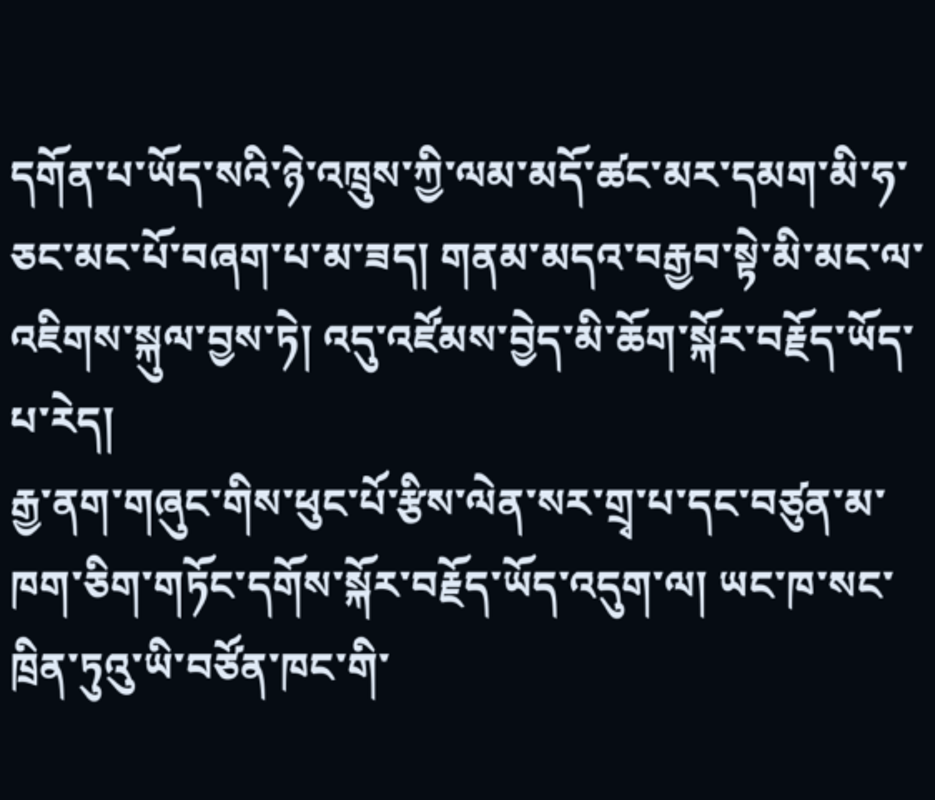དགོན་པ་ཡོད་སའི་ཉེ་འཁྲུས་ཀྱི་ལམ་མདོ་ཚང་མར་དམག་མི་ཧ་ཅང་མང་པོ་བཞག་པ་མ་ཟད། གནམ་མདའ་བརྒྱབ་སྟེ་མི་མང་ལ་འཇིགས་སྐུལ་བྱས་ཏེ། འདུ་འཛོམས་བྱེད་མི་ཆོག་སྐོར་བརྗོད་ཡོད་པ་རེད།
རྒྱ་ནག་གཞུང་གིས་ཕུང་པོ་རྩིས་ལེན་སར་གྲྭ་པ་དང་བཙུན་མ་ཁག་ཅིག་གཏོང་དགོས་སྐོར་བརྗོད་ཡོད་འདུག་ལ། ཡང་ཁ་སང་ཁྲིན་ཏུའུ་ཡི་བཙོན་ཁང་གི་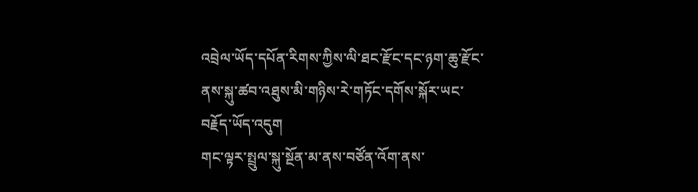འབྲེལ་ཡོད་དཔོན་རིགས་ཀྱིས་ལི་ཐང་རྫོང་དང་ཉག་ཆུ་རྫོང་ནས་སྐུ་ཚབ་འཐུས་མི་གཉིས་རེ་གཏོང་དགོས་སྐོར་ཡང་བརྗོད་ཡོད་འདུག
གང་ལྟར་སྤྲུལ་སྐུ་སྔོན་མ་ནས་བཙོན་འོག་ནས་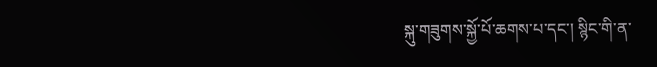སྐུ་གཟུགས་སྐྱོ་པོ་ཆགས་པ་དང་། སྙིང་གི་ན་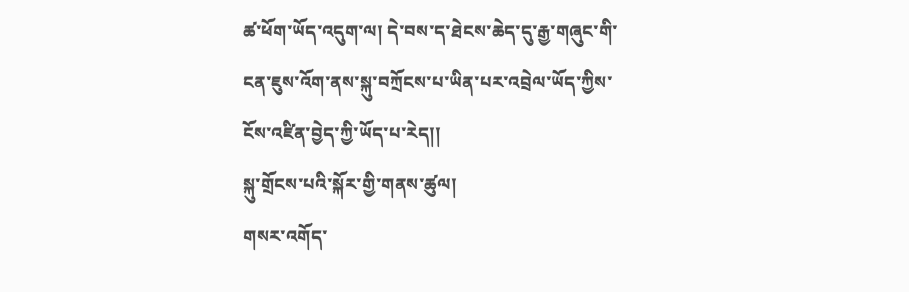ཚ་ཕོག་ཡོད་འདུག་ལ། དེ་བས་ད་ཐེངས་ཆེད་དུ་རྒྱ་གཞུང་གི་ངན་ཇུས་འོག་ནས་སྐུ་བཀྲོངས་པ་ཡིན་པར་འབྲེལ་ཡོད་ཀྱིས་ངོས་འཛིན་བྱེད་ཀྱི་ཡོད་པ་རེད།།
སྐུ་གྲོངས་པའི་སྐོར་གྱི་གནས་ཚུལ།
གསར་འགོད་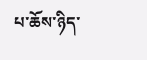པ་ཆོས་ཉིད་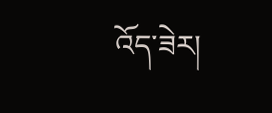འོད་ཟེར།